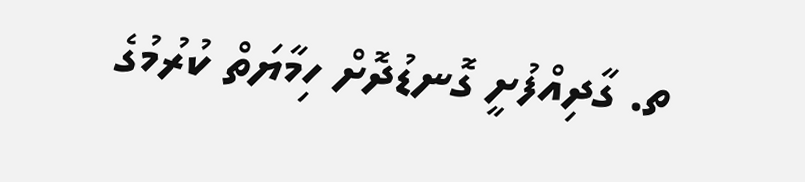ތ. ގާދިއްފުށީ ގޮނޑުދޮށް ހިމާޔަތް ކުރުމުގެ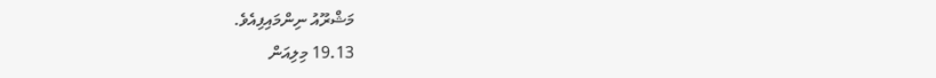މަޝްރޫއު ނިންމައިފިއެވެ.
19.13 މިލިއަން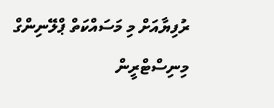ރުފިޔާއަށް މި މަސައްކަތް ޕްލޭނިންގް މިނިސްޓްރީން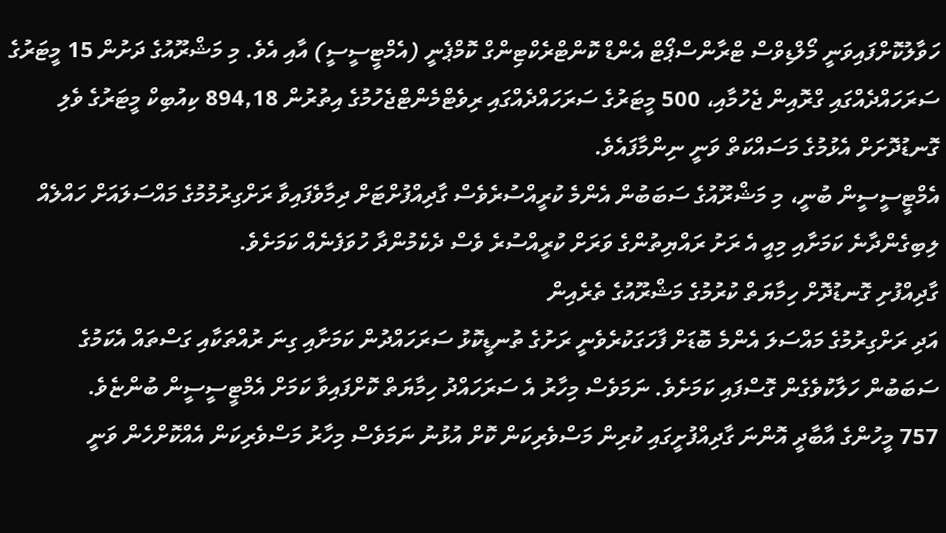ހަވާލުކޮށްފައިވަނީ މޯލްޑިވްސް ޓްރާންސްޕޯޓް އެންޑް ކޮންޓްރެކްޓިންގް ކޮމްޕެނީ (އެމްޓީސީސީ) އާއި އެވެ. މި މަޝްރޫއުގެ ދަށުން 15 މީޓަރުގެ ސަރަހައްދެއްގައި ގްރޮއިން ޖެހުމާއި، 500 މީޓަރުގެ ސަރަހައްދެއްގައި ރިވެޓްމެންޓްޖެހުމުގެ އިތުރުން 894,18 ކިއުބިކް މީޓަރުގެ ވެލި ގޮނޑުދޮށަށް އެޅުމުގެ މަސައްކަތް ވަނީ ނިންމާފައެވެ.
އެމްޓީސީސީން ބުނީ، މި މަޝްރޫއުގެ ސަބަބުން އެންމެ ކުރީއްސުރެވެސް ގާދިއްފުށްޓަށް ދިމާވެފައިވާ ރަށްގިރުމުމުގެ މައްސަލައަށް ހައްލެއް ލިބިގެންދާނެ ކަމަށާއި މިއީ އެ ރަށު ރައްޔިތުންގެ ވަރަށް ކުރީއްސުރެ ވެސް ދެކެމުންދާ ހުވަފެނެއް ކަމަށެވެ.
ގާދިއްފުށި ގޮނޑުދޮށް ހިމާޔަތް ކުރުމުގެ މަޝްރޫއުގެ ތެރެއިން
އަދި ރަށްގިރުމުގެ މައްސަލަ އެންމެ ބޮޑަށް ފާހަގަކުރެވެނީ ރަށުގެ ތުނޑީކޮޅު ސަރަހައްދުން ކަމަށާއި ގިނަ ރުއްތަކާއި ގަސްތައް އެކަމުގެ ސަބަބުން ހަލާކުވެގެން ގޮސްފައި ކަމަށެވެ. ނަމަވެސް މިހާރު އެ ސަރަހައްދު ހިމާޔަތް ކޮށްފައިވާ ކަމަށް އެމްޓީސީސީން ބުންޏެވެ.
757 މީހުންގެ އާބާދީ އޮންނަ ގާދިއްފުށީގައި ކުރިން މަސްވެރިކަން ކޮށް އުޅުނު ނަމަވެސް މިހާރު މަސްވެރިކަން އެއްކޮށްހެން ވަނީ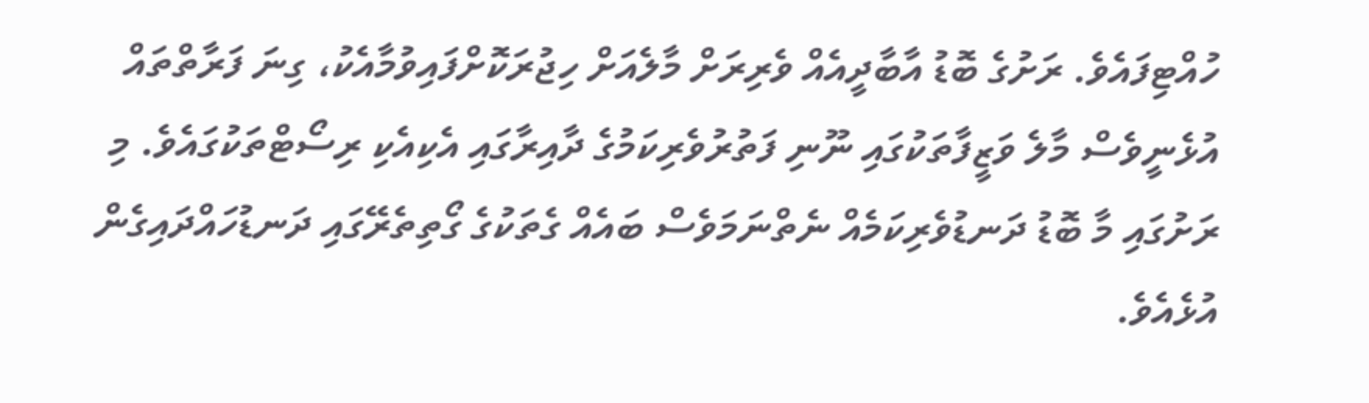ހުއްޓިފައެވެ. ރަށުގެ ބޮޑު އާބާދީއެއް ވެރިރަށް މާލެއަށް ހިޖުރަކޮށްފައިވުމާއެކު، ގިނަ ފަރާތްތައް އުޅެނީވެސް މާލެ ވަޒީފާތަކުގައި ނޫނި ފަތުރުވެރިކަމުގެ ދާއިރާގައި އެކިއެކި ރިސޯޓްތަކުގައެވެ. މި ރަށުގައި މާ ބޮޑު ދަނޑުވެރިކަމެއް ނެތްނަމަވެސް ބައެއް ގެތަކުގެ ގޯތިތެރޭގައި ދަނޑުހައްދައިގެން އުޅެއެވެ.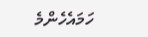ހަމައެހެންމެ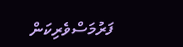ފަރުމަސްވެރިކަން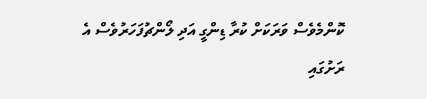ކޮންމެވެސް ވަރަކަށް ކުރާ ޑިންގީ އަދި ލޯންޗުފަހަރުވެސް އެ ރަށުގައި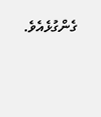ގެންގުޅެއެވެ.